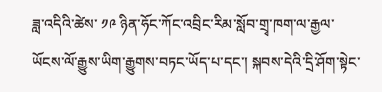ཟླ་འདིའི་ཚེས་ ༡༩ ཉིན་ཧོང་ཀོང་འབྲིང་རིམ་སློབ་གྲྭ་ཁག་ལ་རྒྱལ་ཡོངས་ལོ་རྒྱུས་ཡིག་རྒྱུགས་བཏང་ཡོད་པ་དང་། སྐབས་དེའི་དྲི་ཤོག་སྟེང་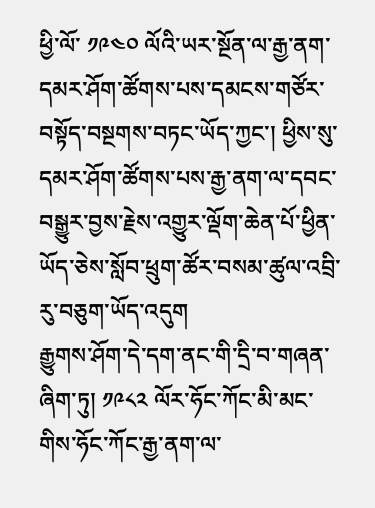ཕྱི་ལོ་ ༡༩༤༠ ལོའི་ཡར་སྔོན་ལ་རྒྱ་ནག་དམར་ཤོག་ཚོགས་པས་དམངས་གཙོར་བསྟོད་བསྔགས་བཏང་ཡོད་ཀྱང་། ཕྱིས་སུ་དམར་ཤོག་ཚོགས་པས་རྒྱ་ནག་ལ་དབང་བསྒྱུར་བྱས་རྗེས་འགྱུར་ལྡོག་ཆེན་པོ་ཕྱིན་ཡོད་ཅེས་སློབ་ཕྲུག་ཚོར་བསམ་ཚུལ་འབྲི་རུ་བཅུག་ཡོད་འདུག
རྒྱུགས་ཤོག་དེ་དག་ནང་གི་དྲི་བ་གཞན་ཞིག་ཏུ། ༡༩༨༢ ལོར་ཧོང་ཀོང་མི་མང་གིས་ཧོང་ཀོང་རྒྱ་ནག་ལ་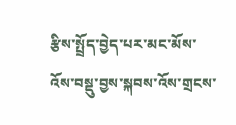རྩིས་སྤྲོད་བྱེད་པར་མང་མོས་འོས་བསྡུ་བྱས་སྐབས་འོས་གྲངས་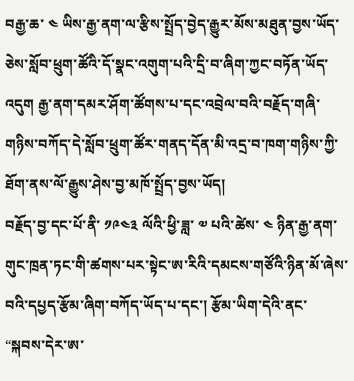བརྒྱ་ཆ་ ༤ ཡིས་རྒྱ་ནག་ལ་རྩིས་སྤྲོད་བྱེད་རྒྱུར་མོས་མཐུན་བྱས་ཡོད་ཅེས་སློབ་ཕྲུག་ཚོའི་དོ་སྣང་འགུག་པའི་དྲི་བ་ཞིག་ཀྱང་བཏོན་ཡོད་འདུག རྒྱ་ནག་དམར་ཤོག་ཚོགས་པ་དང་འབྲེལ་བའི་བརྗོད་གཞི་གཉིས་བཀོད་དེ་སློབ་ཕྲུག་ཚོར་གནད་དོན་མི་འདྲ་བ་ཁག་གཉིས་ཀྱི་ཐོག་ནས་ལོ་རྒྱུས་ཤེས་བྱ་མཁོ་སྤྲོད་བྱས་ཡོད།
བརྗོད་བྱ་དང་པོ་ནི་ ༡༩༤༣ ལོའི་ཕྱི་ཟླ་ ༧ པའི་ཚེས་ ༤ ཉིན་རྒྱ་ནག་གུང་ཁྲན་ཏང་གི་ཚགས་པར་སྟེང་ཨ་རིའི་དམངས་གཙོའི་ཉིན་མོ་ཞེས་བའི་དཔྱད་རྩོམ་ཞིག་བཀོད་ཡོད་པ་དང་། རྩོམ་ཡིག་དེའི་ནང་ “སྐབས་དེར་ཨ་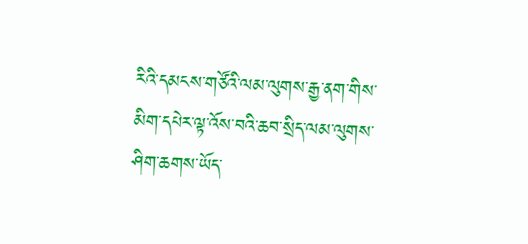རིའི་དམངས་གཙོའི་ལམ་ལུགས་རྒྱ་ནག་གིས་མིག་དཔེར་ལྟ་འོས་བའི་ཆབ་སྲིད་ལམ་ལུགས་ཤིག་ཆགས་ཡོད་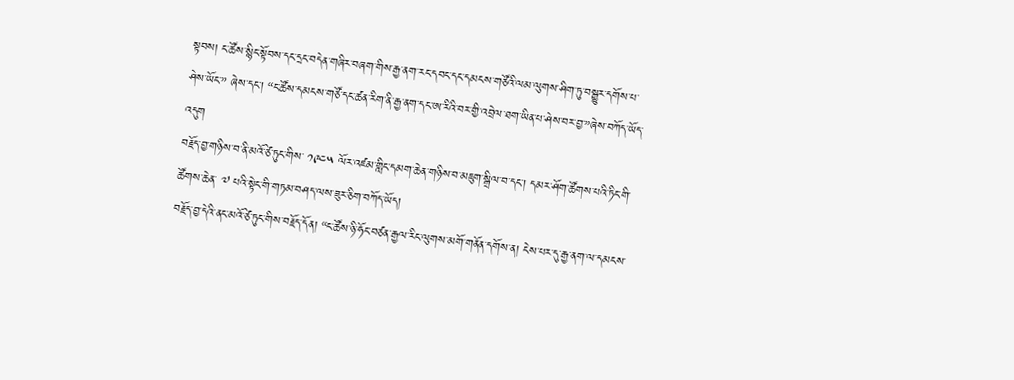སྟབས། ང་ཚོས་སྙིང་སྟོབས་དང་དྲང་བདེན་གཞིར་བཞག་གིས་རྒྱ་ནག་རང་དབང་དང་དམངས་གཙོའི་ལམ་ལུགས་ཤིག་ཏུ་བསྒྱུར་དགོས་པ་ཤེས་ཡོང་” ཞེས་དང་། “ང་ཚོས་དམངས་གཙོ་དང་ཚན་རིག་ནི་རྒྱ་ནག་དང་ཨ་རིའི་བར་གྱི་འབྲེལ་ཐག་ཡིན་པ་ཤེས་བར་བྱ་”ཞེས་བཀོད་ཡོད་འདུག
བརྗོད་བྱ་གཉིས་བ་ནི་མའོ་ཙེ་ཏུང་གིས་ ༡༩༤༥ ལོར་འཛམ་གླིང་དམག་ཆེན་གཉིས་བ་མཇུག་སྒྲིལ་བ་དང་། དམར་ཤོག་ཚོགས་པའི་ཏིང་གི་ཚོགས་ཆེན་ ༧ པའི་སྟེང་གི་གཏམ་བཤད་ལས་ཟུར་ཅིག་བཀོད་ཡོད།
བརྗོད་བྱ་དེའི་ནང་མའོ་ཙེ་ཏུང་གིས་བརྗོད་དོན། “ང་ཚོས་ཉི་ཧོང་བཙན་རྒྱལ་རིང་ལུགས་མགོ་གནོན་དགོས་ན། ངེས་པར་དུ་རྒྱ་ནག་ལ་དམངས་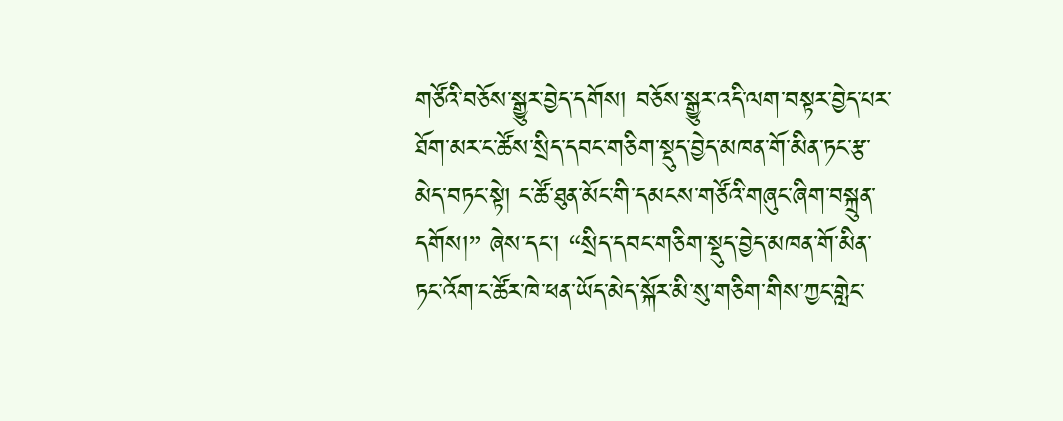གཙོའི་བཅོས་སྒྱུར་བྱེད་དགོས། བཅོས་སྒྱུར་འདི་ལག་བསྟར་བྱེད་པར་ཐོག་མར་ང་ཚོས་སྲིད་དབང་གཅིག་སྡུད་བྱེད་མཁན་གོ་མིན་ཏང་རྩ་མེད་བཏང་སྟེ། ང་ཚོ་ཐུན་མོང་གི་དམངས་གཙོའི་གཞུང་ཞིག་བསྐྲུན་དགོས།” ཞེས་དང་། “སྲིད་དབང་གཅིག་སྡུད་བྱེད་མཁན་གོ་མིན་ཏང་འོག་ང་ཚོར་ཁེ་ཕན་ཡོད་མེད་སྐོར་མི་སུ་གཅིག་གིས་ཀྱང་གླེང་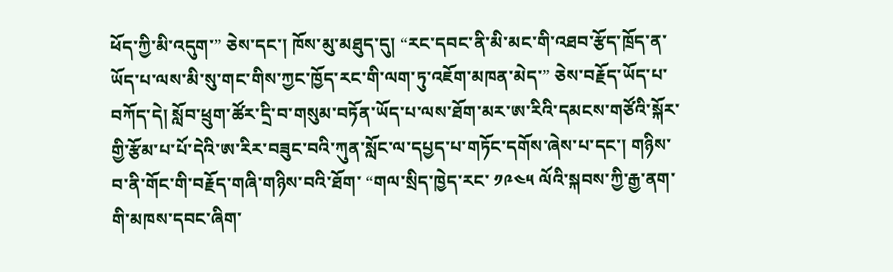ཕོད་ཀྱི་མི་འདུག་” ཅེས་དང་། ཁོས་མུ་མཐུད་དུ། “རང་དབང་ནི་མི་མང་གི་འཐབ་རྩོད་ཁྲོད་ན་ཡོད་པ་ལས་མི་སུ་གང་གིས་ཀྱང་ཁྱོད་རང་གི་ལག་ཏུ་འཇོག་མཁན་མེད་” ཅེས་བརྗོད་ཡོད་པ་བཀོད་དེ། སློབ་ཕྲུག་ཚོར་དྲི་བ་གསུམ་བཏོན་ཡོད་པ་ལས་ཐོག་མར་ཨ་རིའི་དམངས་གཙོའི་སྐོར་གྱི་རྩོམ་པ་པོ་དེའི་ཨ་རིར་བཟུང་བའི་ཀུན་སློང་ལ་དཔྱད་པ་གཏོང་དགོས་ཞེས་པ་དང་། གཉིས་བ་ནི་གོང་གི་བརྗོད་གཞི་གཉིས་བའི་ཐོག་ “གལ་སྲིད་ཁྱེད་རང་ ༡༩༤༥ ལོའི་སྐབས་ཀྱི་རྒྱ་ནག་གི་མཁས་དབང་ཞིག་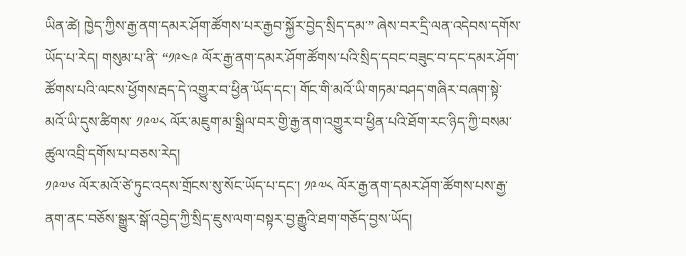ཡིན་ཚེ། ཁྱེད་ཀྱིས་རྒྱ་ནག་དམར་ཤོག་ཚོགས་པར་རྒྱབ་སྐྱོར་བྱེད་སྲིད་དམ་” ཞེས་བར་དྲི་ལན་འདེབས་དགོས་ཡོད་པ་རེད། གསུམ་པ་ནི་ “༡༩༤༩ ལོར་རྒྱ་ནག་དམར་ཤོག་ཚོགས་པའི་སྲིད་དབང་བཟུང་བ་དང་དམར་ཤོག་ཚོགས་པའི་ལངས་ཕྱོགས་རྦད་དེ་འགྱུར་བ་ཕྱིན་ཡོད་དང་། གོང་གི་མའོ་ཡི་གཏམ་བཤད་གཞིར་བཞག་སྟེ་མའོ་ཡི་དུས་ཚིགས་ ༡༩༧༨ ལོར་མཇུག་མ་སྒྲིལ་བར་གྱི་རྒྱ་ནག་འགྱུར་བ་ཕྱིན་པའི་ཐོག་རང་ཉིད་ཀྱི་བསམ་ཚུལ་འབྲི་དགོས་པ་བཅས་རེད།
༡༩༧༦ ལོར་མའོ་ཙེ་ཏུང་འདས་གྲོངས་སུ་སོང་ཡོད་པ་དང་། ༡༩༧༨ ལོར་རྒྱ་ནག་དམར་ཤོག་ཚོགས་པས་རྒྱ་ནག་ནང་བཅོས་སྒྱུར་སྒོ་འབྱེད་ཀྱི་སྲིད་ཇུས་ལག་བསྟར་བྱ་རྒྱུའི་ཐག་གཅོད་བྱས་ཡོད།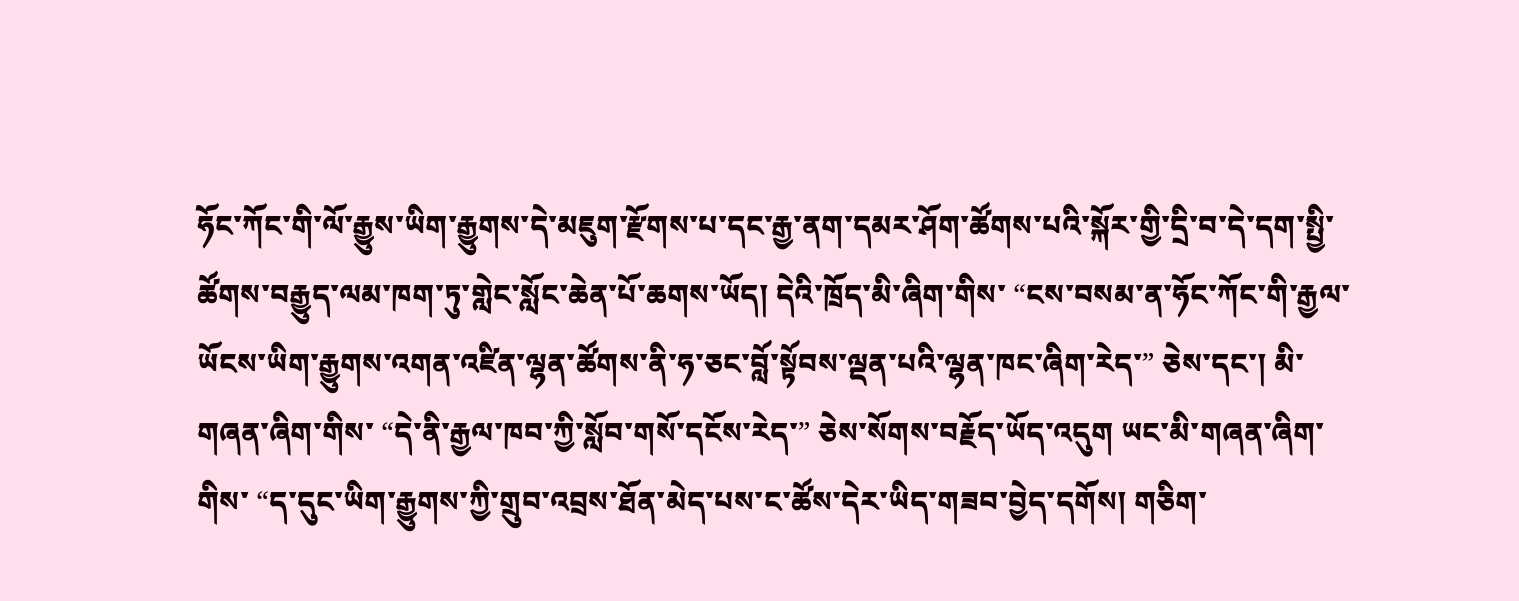ཧོང་ཀོང་གི་ལོ་རྒྱུས་ཡིག་རྒྱུགས་དེ་མཇུག་རྫོགས་པ་དང་རྒྱ་ནག་དམར་ཤོག་ཚོགས་པའི་སྐོར་གྱི་དྲི་བ་དེ་དག་སྤྱི་ཚོགས་བརྒྱུད་ལམ་ཁག་ཏུ་གླེང་སློང་ཆེན་པོ་ཆགས་ཡོད། དེའི་ཁྲོད་མི་ཞིག་གིས་ “ངས་བསམ་ན་ཧོང་ཀོང་གི་རྒྱལ་ཡོངས་ཡིག་རྒྱུགས་འགན་འཛིན་ལྷན་ཚོགས་ནི་ཧ་ཅང་བློ་སྟོབས་ལྡན་པའི་ལྷན་ཁང་ཞིག་རེད་” ཅེས་དང་། མི་གཞན་ཞིག་གིས་ “དེ་ནི་རྒྱལ་ཁབ་ཀྱི་སློབ་གསོ་དངོས་རེད་” ཅེས་སོགས་བརྗོད་ཡོད་འདུག ཡང་མི་གཞན་ཞིག་གིས་ “ད་དུང་ཡིག་རྒྱུགས་ཀྱི་གྲུབ་འབྲས་ཐོན་མེད་པས་ང་ཚོས་དེར་ཡིད་གཟབ་བྱེད་དགོས། གཅིག་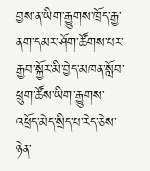བྱས་ན་ཡིག་རྒྱུགས་ཁྲོད་རྒྱ་ནག་དམར་ཤོག་ཚོགས་པར་རྒྱབ་སྐྱོར་མི་བྱེད་མཁན་སློབ་ཕྲུག་ཚོས་ཡིག་རྒྱུགས་འཕྲོད་མེད་སྲིད་པ་རེད་ཅེས་ཉེན་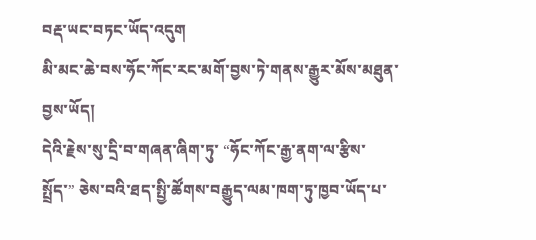བརྡ་ཡང་བཏང་ཡོད་འདུག
མི་མང་ཆེ་བས་ཧོང་ཀོང་རང་མགོ་བྱས་ཏེ་གནས་རྒྱུར་མོས་མཐུན་བྱས་ཡོད།
དེའི་རྗེས་སུ་དྲི་བ་གཞན་ཞིག་ཏུ་ “ཧོང་ཀོང་རྒྱ་ནག་ལ་རྩིས་སྤྲོད་” ཅེས་བའི་ཐད་སྤྱི་ཚོགས་བརྒྱུད་ལམ་ཁག་ཏུ་ཁྱབ་ཡོད་པ་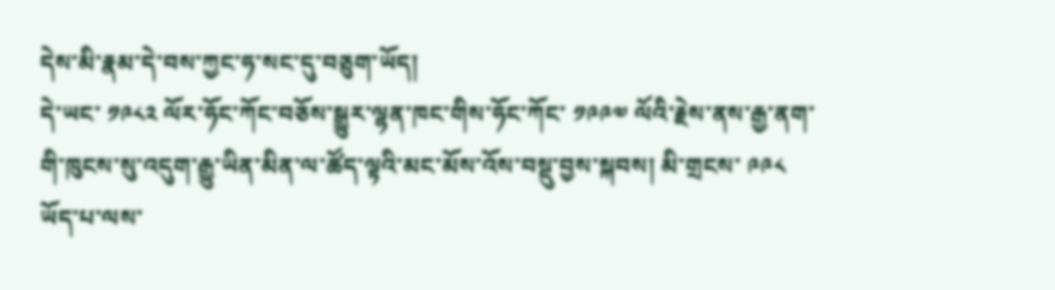དེས་མི་རྣམ་དེ་བས་ཀྱང་ཧ་སང་དུ་བཅུག་ཡོད།
དེ་ཡང་ ༡༩༨༢ ལོར་ཧོང་ཀོང་བཅོས་སྒྱུར་ལྷན་ཁང་གིས་ཧོང་ཀོང་ ༡༩༩༧ ལོའི་རྗེས་ནས་རྒྱ་ནག་གི་ཁུངས་སུ་འདུག་རྒྱུ་ཡིན་མིན་ལ་ཚོད་ལྟའི་མང་མོས་འོས་བསྡུ་བྱས་སྐབས། མི་གྲངས་ ༩༩༨ ཡོད་པ་ལས་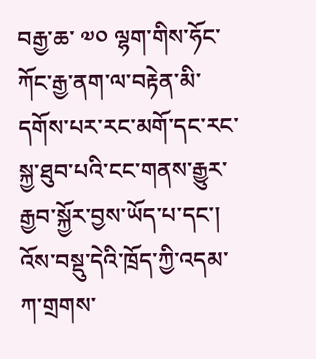བརྒྱ་ཆ་ ༧༠ ལྷག་གིས་ཧོང་ཀོང་རྒྱ་ནག་ལ་བརྟེན་མི་དགོས་པར་རང་མགོ་དང་རང་སྐྱ་ཐུབ་པའི་ངང་གནས་རྒྱུར་རྒྱབ་སྐྱོར་བྱས་ཡོད་པ་དང་། འོས་བསྡུ་དེའི་ཁྲོད་ཀྱི་འདམ་ཀ་གྲགས་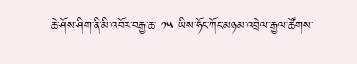ཆེ་ཤོས་ཤིག་ནི་མི་འབོར་བརྒྱ་ཆ་ ༡༥ ཡིས་ཧོང་ཀོང་མཉམ་འབྲེལ་རྒྱལ་ཚོགས་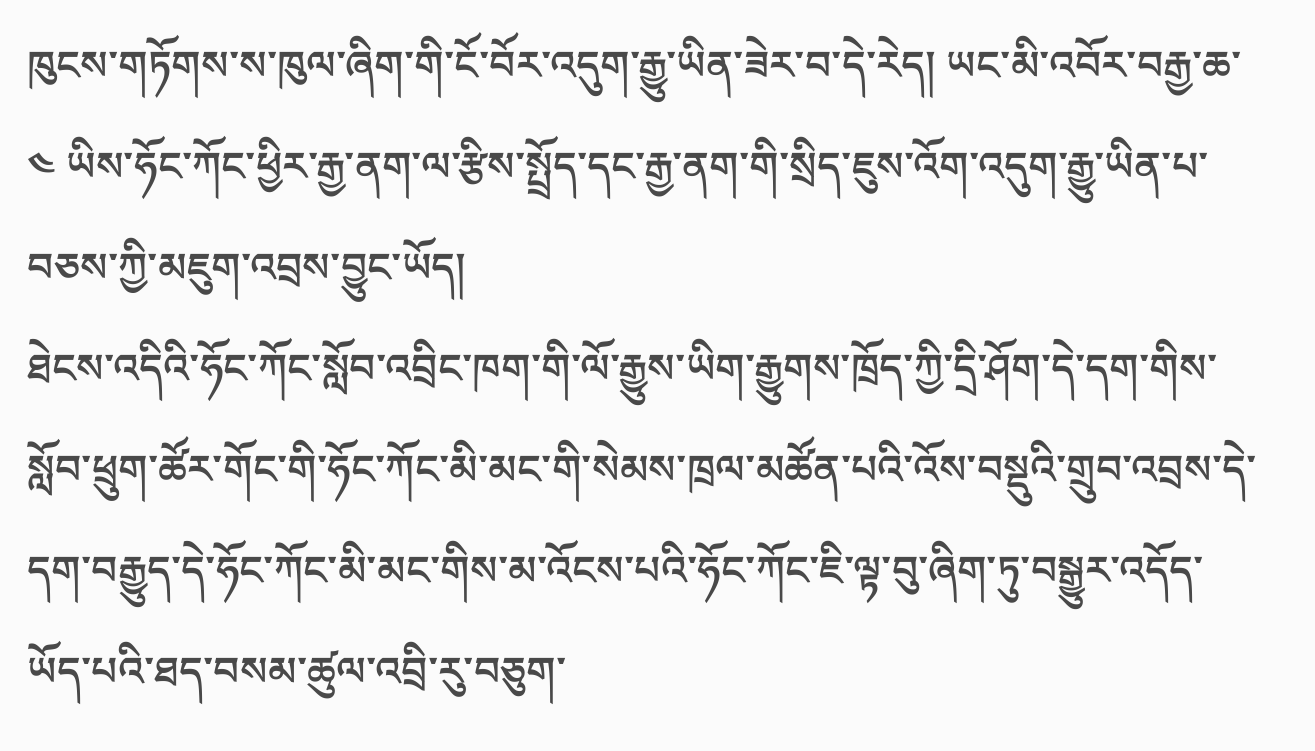ཁུངས་གཏོགས་ས་ཁུལ་ཞིག་གི་ངོ་བོར་འདུག་རྒྱུ་ཡིན་ཟེར་བ་དེ་རེད། ཡང་མི་འབོར་བརྒྱ་ཆ་ ༤ ཡིས་ཧོང་ཀོང་ཕྱིར་རྒྱ་ནག་ལ་རྩིས་སྤྲོད་དང་རྒྱ་ནག་གི་སྲིད་ཇུས་འོག་འདུག་རྒྱུ་ཡིན་པ་བཅས་ཀྱི་མཇུག་འབྲས་བྱུང་ཡོད།
ཐེངས་འདིའི་ཧོང་ཀོང་སློབ་འབྲིང་ཁག་གི་ལོ་རྒྱུས་ཡིག་རྒྱུགས་ཁྲོད་ཀྱི་དྲི་ཤོག་དེ་དག་གིས་སློབ་ཕྲུག་ཚོར་གོང་གི་ཧོང་ཀོང་མི་མང་གི་སེམས་ཁྲལ་མཚོན་པའི་འོས་བསྡུའི་གྲུབ་འབྲས་དེ་དག་བརྒྱུད་དེ་ཧོང་ཀོང་མི་མང་གིས་མ་འོངས་པའི་ཧོང་ཀོང་ཇི་ལྟ་བུ་ཞིག་ཏུ་བསྒྱུར་འདོད་ཡོད་པའི་ཐད་བསམ་ཚུལ་འབྲི་རུ་བཅུག་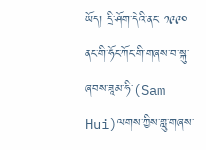ཡོད། དྲི་ཤོག་དེའི་ནང་ ༡༩༩༠ ནང་གི་ཧོང་ཀོང་གི་གཞས་བ་སྐུ་ཞབས་ཟཱམ་ཧི་(Sam Hui)ལགས་ཀྱིས་གླུ་གཞས་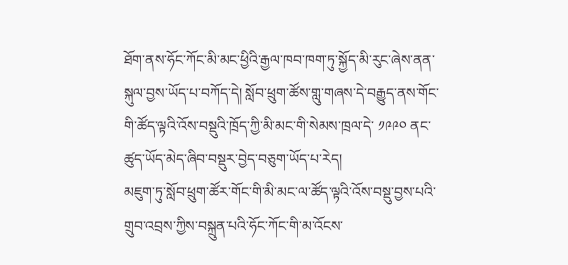ཐོག་ནས་ཧོང་ཀོང་མི་མང་ཕྱིའི་རྒྱལ་ཁབ་ཁག་ཏུ་སྐྱོད་མི་རུང་ཞེས་ནན་སྐུལ་བྱས་ཡོད་པ་བཀོད་དེ། སློབ་ཕྲུག་ཚོས་གླུ་གཞས་དེ་བརྒྱུད་ནས་གོང་གི་ཚོད་ལྟའི་འོས་བསྡུའི་ཁྲོད་ཀྱི་མི་མང་གི་སེམས་ཁྲལ་དེ་ ༡༩༩༠ ནང་ཚུད་ཡོད་མེད་ཞིབ་བསྡུར་བྱེད་བཅུག་ཡོད་པ་རེད།
མཇུག་ཏུ་སློབ་ཕྲུག་ཚོར་གོང་གི་མི་མང་ལ་ཚོད་ལྟའི་འོས་བསྡུ་བྱས་པའི་གྲུབ་འབྲས་ཀྱིས་བསྐྲུན་པའི་ཧོང་ཀོང་གི་མ་འོངས་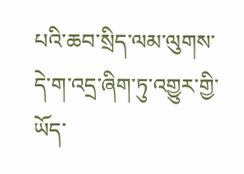པའི་ཆབ་སྲིད་ལམ་ལུགས་དེ་ག་འདྲ་ཞིག་ཏུ་འགྱུར་གྱི་ཡོད་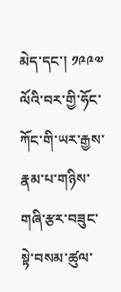མེད་དང་། ༡༩༩༧ ལོའི་བར་གྱི་ཧོང་ཀོང་གི་ཡར་རྒྱས་རྣམ་པ་གཉིས་གཞི་རྩར་བཟུང་སྟེ་བསམ་ཚུལ་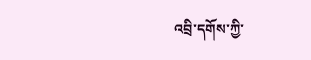འབྲི་དགོས་ཀྱི་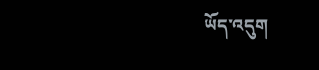ཡོད་འདུག